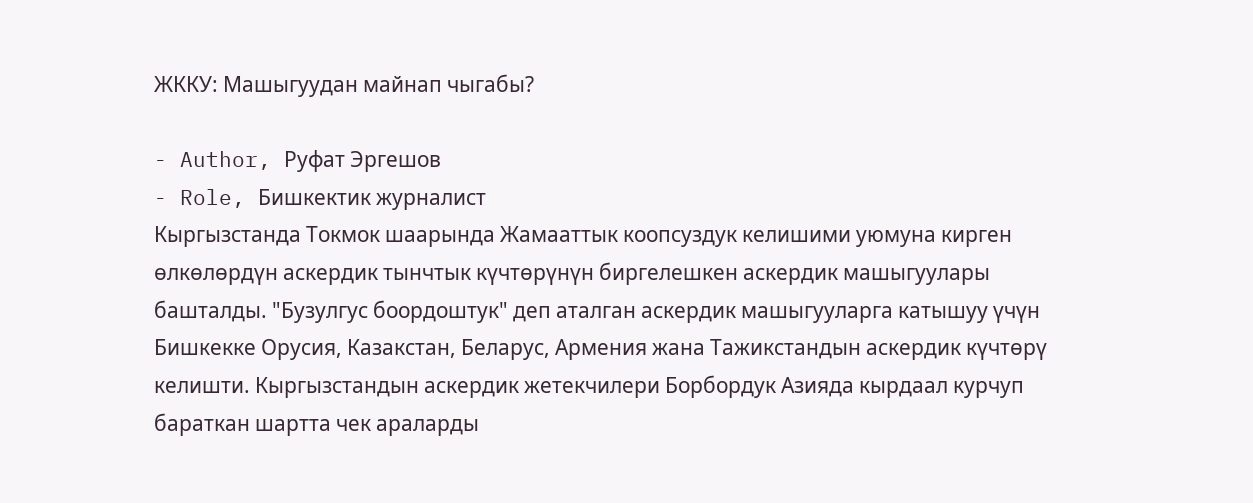ЖККУ: Машыгуудан майнап чыгабы?

- Author, Руфат Эргешов
- Role, Бишкектик журналист
Кыргызстанда Токмок шаарында Жамааттык коопсуздук келишими уюмуна кирген өлкөлөрдүн аскердик тынчтык күчтөрүнүн биргелешкен аскердик машыгуулары башталды. "Бузулгус боордоштук" деп аталган аскердик машыгууларга катышуу үчүн Бишкекке Орусия, Казакстан, Беларус, Армения жана Тажикстандын аскердик күчтөрү келишти. Кыргызстандын аскердик жетекчилери Борбордук Азияда кырдаал курчуп бараткан шартта чек араларды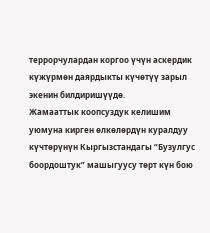террорчулардан коргоо үчүн аскердик күжүрмөн даярдыкты күчөтүү зарыл экенин билдиришүүдө.
Жамааттык коопсуздук келишим уюмуна кирген өлкөлөрдүн куралдуу күчтөрүнүн Кыргызстандагы “Бузулгус боордоштук” машыгуусу төрт күн бою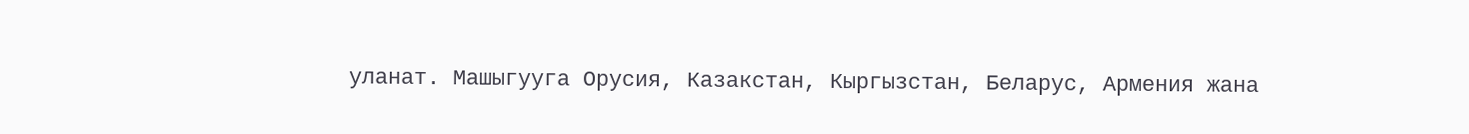уланат. Машыгууга Орусия, Казакстан, Кыргызстан, Беларус, Армения жана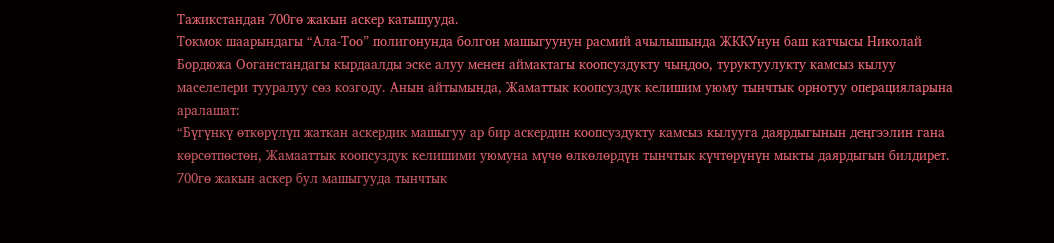Тажикстандан 700гө жакын аскер катышууда.
Токмок шаарындагы “Ала-Тоо” полигонунда болгон машыгуунун расмий ачылышында ЖККУнун баш катчысы Николай Бордюжа Ооганстандагы кырдаалды эске алуу менен аймактагы коопсуздукту чыңдоо, туруктуулукту камсыз кылуу маселелери тууралуу сөз козгоду. Анын айтымында, Жаматтык коопсуздук келишим уюму тынчтык орнотуу операцияларына аралашат:
“Бүгүнкү өткөрүлүп жаткан аскердик машыгуу ар бир аскердин коопсуздукту камсыз кылууга даярдыгынын деңгээлин гана көрсөтпөстөн, Жамааттык коопсуздук келишими уюмуна мүчө өлкөлөрдүн тынчтык күчтөрүнүн мыкты даярдыгын билдирет.
700гө жакын аскер бул машыгууда тынчтык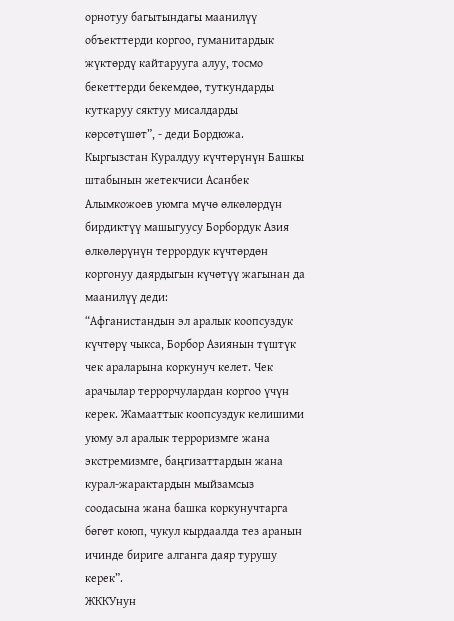орнотуу багытындагы маанилүү объекттерди коргоо, гуманитардык жүктөрдү кайтарууга алуу, тосмо бекеттерди бекемдөө, туткундарды куткаруу сяктуу мисалдарды көрсөтүшөт”, - деди Бордюжа.
Кыргызстан Куралдуу күчтөрүнүн Башкы штабынын жетекчиси Асанбек Алымкожоев уюмга мүчө өлкөлөрдүн бирдиктүү машыгуусу Борбордук Азия өлкөлөрүнүн террордук күчтөрдөн коргонуу даярдыгын күчөтүү жагынан да маанилүү деди:
“Афганистандын эл аралык коопсуздук күчтөрү чыкса, Борбор Азиянын түштүк чек араларына коркунуч келет. Чек арачылар террорчулардан коргоо үчүн керек. Жамааттык коопсуздук келишими уюму эл аралык терроризмге жана экстремизмге, баңгизаттардын жана курал-жарактардын мыйзамсыз соодасына жана башка коркунучтарга бөгөт коюп, чукул кырдаалда тез аранын ичинде бириге алганга даяр турушу керек”.
ЖККУнун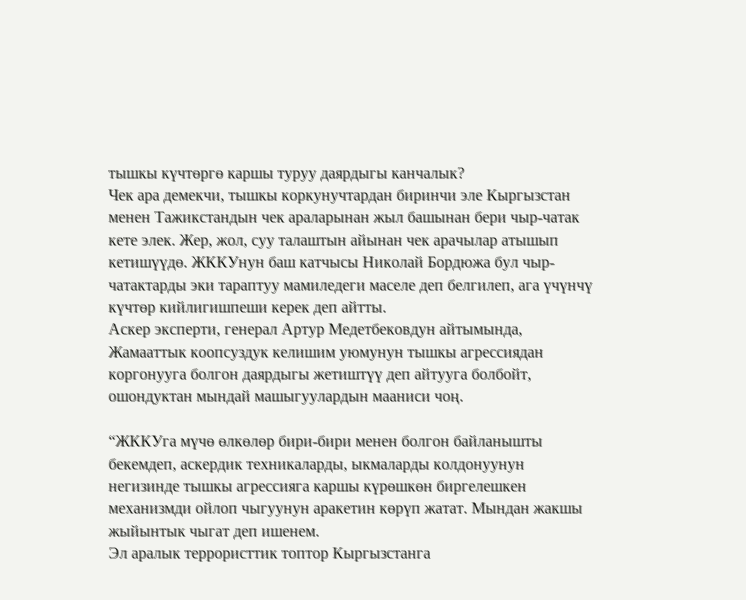тышкы күчтөргө каршы туруу даярдыгы канчалык?
Чек ара демекчи, тышкы коркунучтардан биринчи эле Кыргызстан менен Тажикстандын чек араларынан жыл башынан бери чыр-чатак кете элек. Жер, жол, суу талаштын айынан чек арачылар атышып кетишүүдө. ЖККУнун баш катчысы Николай Бордюжа бул чыр-чатактарды эки тараптуу мамиледеги маселе деп белгилеп, ага үчүнчү күчтөр кийлигишпеши керек деп айтты.
Аскер эксперти, генерал Артур Медетбековдун айтымында, Жамааттык коопсуздук келишим уюмунун тышкы агрессиядан коргонууга болгон даярдыгы жетиштүү деп айтууга болбойт, ошондуктан мындай машыгуулардын мааниси чоң.

“ЖККУга мүчө өлкөлөр бири-бири менен болгон байланышты бекемдеп, аскердик техникаларды, ыкмаларды колдонуунун негизинде тышкы агрессияга каршы күрөшкөн биргелешкен механизмди ойлоп чыгуунун аракетин көрүп жатат. Мындан жакшы жыйынтык чыгат деп ишенем.
Эл аралык террористтик топтор Кыргызстанга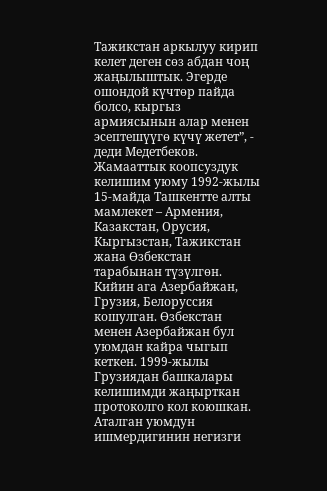Тажикстан аркылуу кирип келет деген сөз абдан чоң жаңылыштык. Эгерде ошондой күчтөр пайда болсо, кыргыз армиясынын алар менен эсептешүүгө күчү жетет”, - деди Медетбеков.
Жамааттык коопсуздук келишим уюму 1992-жылы 15-майда Ташкентте алты мамлекет – Армения, Казакстан, Орусия, Кыргызстан, Тажикстан жана Өзбекстан тарабынан түзүлгөн. Кийин ага Азербайжан, Грузия, Белоруссия кошулган. Өзбекстан менен Азербайжан бул уюмдан кайра чыгып кеткен. 1999-жылы Грузиядан башкалары келишимди жаңырткан протоколго кол коюшкан.
Аталган уюмдун ишмердигинин негизги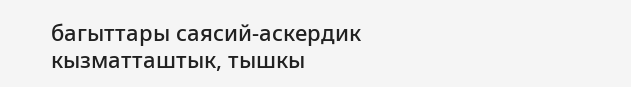багыттары саясий-аскердик кызматташтык, тышкы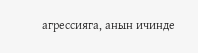агрессияга, анын ичинде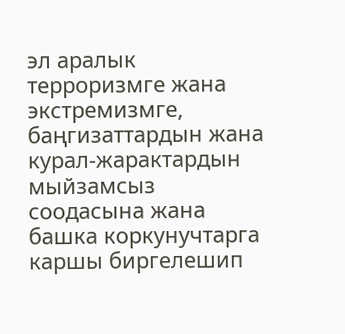эл аралык терроризмге жана экстремизмге, баңгизаттардын жана курал-жарактардын мыйзамсыз соодасына жана башка коркунучтарга каршы биргелешип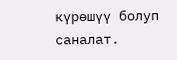күрөшүү болуп саналат.